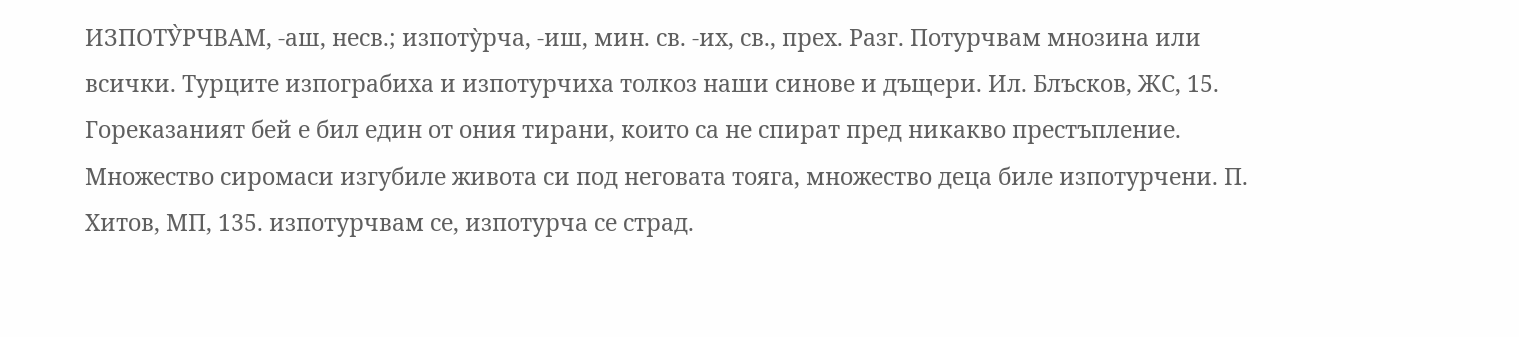ИЗПОТУ̀РЧВАМ, -аш, несв.; изпоту̀рча, -иш, мин. св. -их, св., прех. Разг. Потурчвам мнозина или всички. Турците изпограбиха и изпотурчиха толкоз наши синове и дъщери. Ил. Блъсков, ЖС, 15. Гореказаният бей е бил един от ония тирани, които са не спират пред никакво престъпление. Множество сиромаси изгубиле живота си под неговата тояга, множество деца биле изпотурчени. П. Хитов, МП, 135. изпотурчвам се, изпотурча се страд.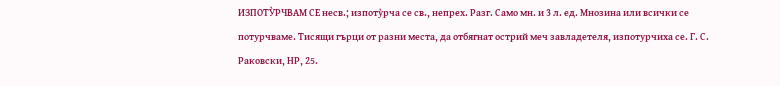ИЗПОТУ̀РЧВАМ СЕ несв.; изпоту̀рча се св., непрех. Разг. Само мн. и 3 л. ед. Мнозина или всички се потурчваме. Тисящи гърци от разни места, да отбягнат острий меч завладетеля, изпотурчиха се. Г. С. Раковски, НР, 25.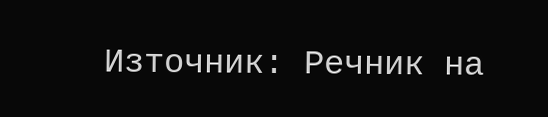Източник: Речник на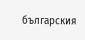българския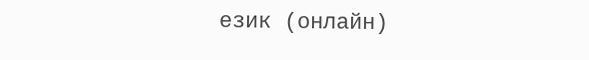език (онлайн)